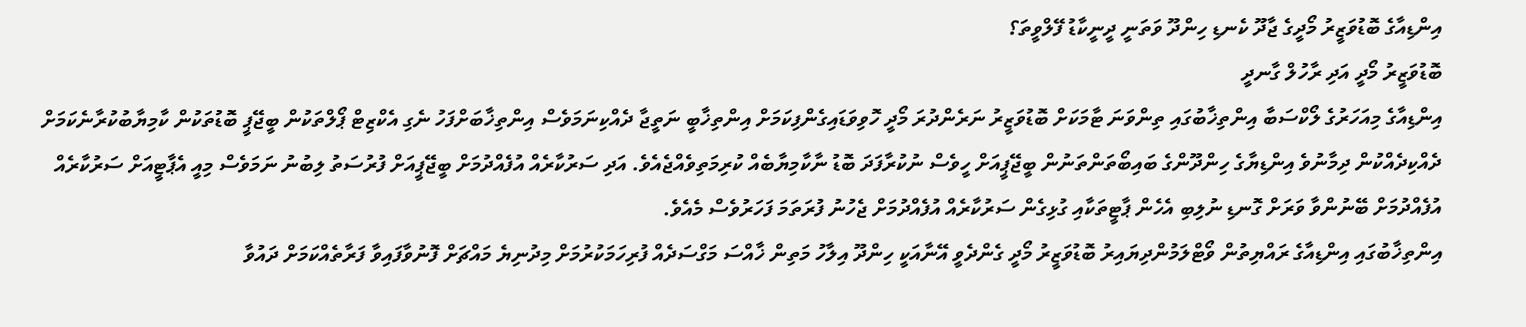އިންޑިއާގެ ބޮޑުވަޒީރު މޯދީގެ ޖާދޫ ކެނޑި ހިންދޫ ވަތަނީ ދީނީކާޑު ފޭލްވީތަ؟
ބޮޑުވަޒީރު މޯދީ އަދި ރާހުލް ގާނދީ
އިންޑިއާގެ މިއަހަރުގެ ލޯކްސަބާ އިންތިޚާބުގައި ތިންވަނަ ޓާމަކަށް ބޮޑުވަޒީރު ނަރެންދުރަ މޯދީ ހޮވިވަޑައިގެންފިކަމަށް އިންތިޚާބީ ނަތީޖާ ދެއްކިނަމަވެސް އިންތިޚާބަށްފަހު ނެގި އެކްޒިޓް ޕޯލްތަކުން ބީޖޭޕީ ބޮޑުތަކުން ކާމިޔާބުކުރާނެކަމަށް ދެއްކިދެއްކުން ދިމާނުވެ އިންޑިޔާގެ ހިންދޫންގެ ބައިބޯތަންތަނުން ބީޖޭޕީއަށް ހީވެސް ނުކުރާފަދަ ބޮޑު ނާކާމިޔާބެއް ކުރިމަތިވެއްޖެއެވެ. އަދި ސަރުކާރެއް އުފެއްދުމަށް ބީޖޭޕީއަށް ފުރުސަތު ލިބުނު ނަމަވެސް މިއީ އެޕާޓީއަށް ސަރުކާރެއް އުފެއްދުމަށް ބޭނުންވާ ވަރަށް ގޮނޑި ނުލިބި އެހެން ޕާޓީތަކާއި ގުޅިގެން ސަރުކާރެއް އުފެއްދުމަށް ޖެހުނު ފުރަތަމަ ފަހަރުވެސް މެއެވެ.
އިންތިޚާބުގައި އިންޑިއާގެ ރައްޔިތުން ވޯޓްލަމުންދިޔައިރު ބޮޑުވަޒީރު މޯދީ ގެންދެވީ އޭނާއަކީ ހިންދޫ އިލާހު މަތިން ޚާއްސަ މަގްސަދެއް ފުރިހަމަކުރުމަށް މިދުނިޔެ މައްޗަށް ފޮނުވާފައިވާ ފަރާތެއްކަމަށް ދައުވާ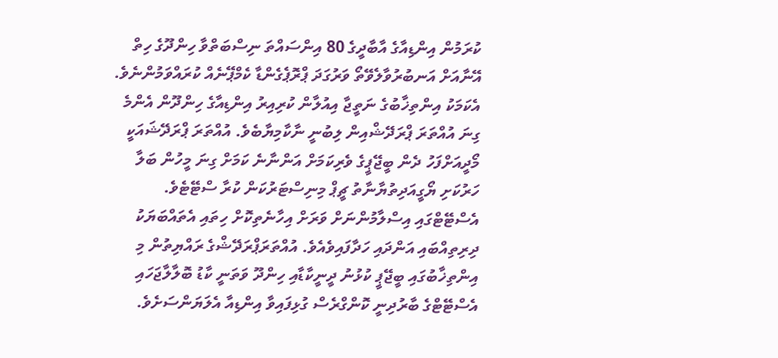ކުރަމުން އިންޑިއާގެ އާބާދީގެ 80 އިންސައްތަ ނިސްބަތްވާ ހިންދޫގެ ހިތް އޭނާއަށް އަނބުރުވާލެވޭތޯ ވަރުގަދަ ޕްރޮޕެގެންޑާ ކެމްޕޭނެއް ކުރައްވަމުންނެވެ. އެކަމަކު އިންތިޚާބުގެ ނަތީޖާ އިއުލާން ކުރިއިރު އިންޑިއާގެ ހިންދޫން އެންމެ ގިނަ އުއްތަރަ ޕްރަދޭޝްއިން ލިބުނީ ނާކާމިޔާބެވެ. އުއްތަރަ ޕްރަދޭޝައަކީ މޯދީއަށްފަހު ދެން ބީޖޭޕީގެ ވެރިކަމަށް އަންނާނެ ކަމަށް ގިނަ މީހުން ބަލާ ހަރުކަށި ޔޯގީއަދިތުޔާނާތު ޗީޕް މިނިސްޓަރުކަން ކުރާ ސްޓޭޓެވެ. އެސްޓޭޓްގައި އިސްލާމުންނަށް ވަރަށް އިހާނެތިކޮށް ހިތައި އެތައްބަޔަކު ދިރިތިއްބައި އަންދައި ހަދާފައިވެއެވެ. އުއްތަރަޕްރަދޭޝްގެ ރައްޔިތުން މި އިންތިޚާބުގައި ބީޖޭޕީ ކުޅުނު ދީނީކާޑާއި ހިންދޫ ވަތަނީ ކާޑު ބޮލާލާޖަހައި އެސްޓޭޓްގެ ބާރުދިނީ ކޮންގްރެސް ގުޅިފައިވާ އިންޑިއާ އެލަޔަންސަށެވެ.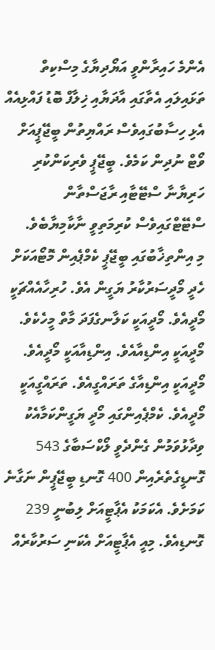އެންމެ ހައިރާންވީ އަޔޯދިޔާގެ މިސްކިތް ތަޅައިލައި އެތާގައި އާދަޔާއި ޚިލާފް ބޮޑު ފައްޅިއެއް އެޅި ހިސާބުގައިވެސް ރައްޔިތުން ބީޖޭޕީއަށް ވޯޓް ނުދިން ކަމެވެ. ބީޖޭޕީ ވެރިކަންކުރި ހަރިޔާނާ ސްޓޭޓާއި ރާޖަސްތާން ސްޓޭޓްގައިވެސް ކުރިމަތިވީ ނާކާމިޔާބެވެ.
މި އިންތިޚާބުގައި ބީޖޭޕީ ކެމްޕެއިން މޮޓޯއަކަށް ހެދީ މޯދީސަރުކާރު ޔަގީން އެވެ. ހުރިހާއެއްޗަކީ މޯދީއެވެ. މޯދީއަކީ ކަލާނގެފަދަ މާތް މީހެކެވެ. މޯދީއަކީ އިންޑިއާއެވެ. އިންޑިއާއަކީ މޯދީއެވެ. މޯދީއަކީ އިންޑިއާގެ ތަރައްގީއެވެ. ތަރައްގީއަކީ މޯދީއެވެ. ކެމްޕެއިންގައި މޯދީ ޔަގީންކަމާއެކު ވިދާޅުވަމުން ގެންދެވީ ލޯކްސަބާގެ 543 ގޮނޑީގެތެރެއިން 400 ގޮނޑި ބީޖޭޕީން ނަގާނެ ކަމަށެވެ. އެކަމަކު އެޕާޓީއަށް ލިބުނީ 239 ގޮނޑިއެވެ. މިއީ އެޕާޓީއަށް އެކަނި ސަރުކާރެއް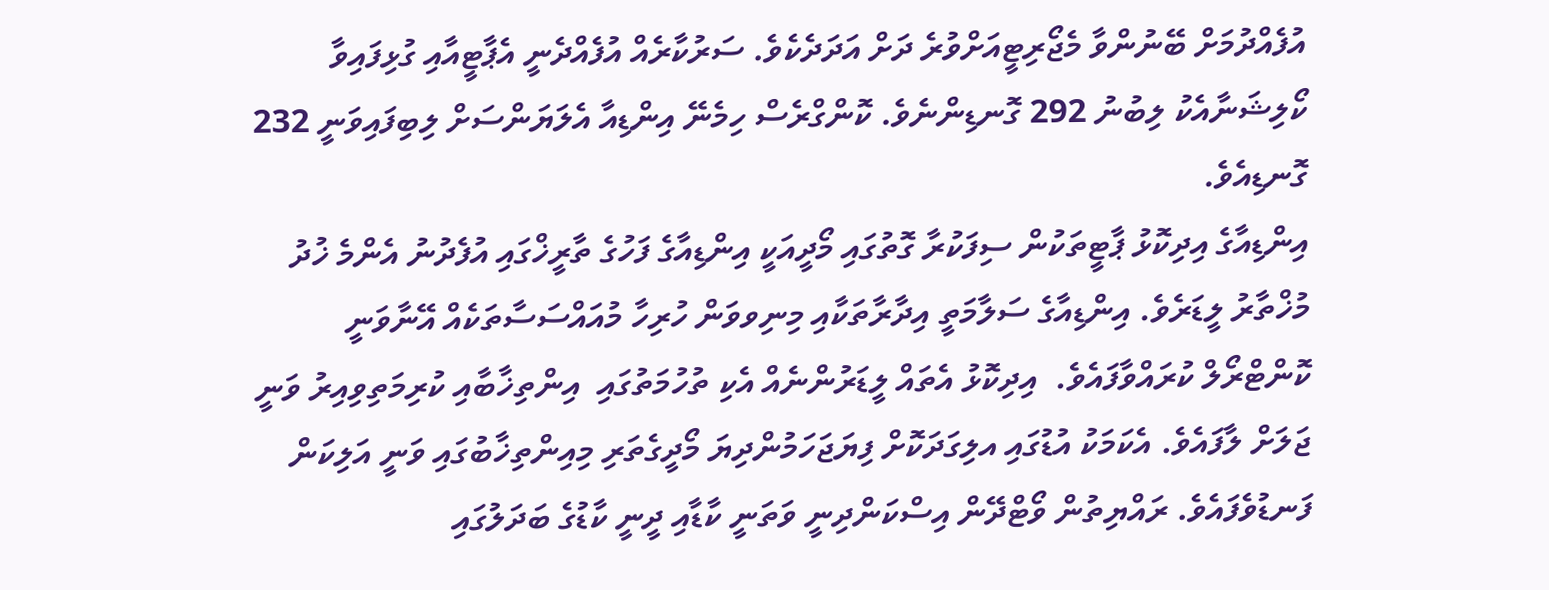އުފެއްދުމަށް ބޭނުންވާ މެޖޯރިޓީއަށްވުރެ ދަށް އަދަދެކެވެ. ސަރުކާރެއް އުފެއްދެނީ އެޕާޓީއާއި ގުޅިފައިވާ ކޯލިޝަނާއެކު ލިބުނު 292 ގޮނޑިންނެވެ. ކޮންގްރެސް ހިމެނޭ އިންޑިއާ އެލަޔަންސަށް ލިބިފައިވަނީ 232 ގޮނޑިއެވެ.
އިންޑިއާގެ އިދިކޮޅު ޕާޓީތަކުން ސިފަކުރާ ގޮތުގައި މޯދީއަކީ އިންޑިއާގެ ފަހުގެ ތާރީޚްގައި އުފެދުނު އެންމެ ޚުދު މުޚްތާރު ލީޑަރެވެ. އިންޑިއާގެ ސަލާމަތީ އިދާރާތަކާއި މިނިވވަން ހުރިހާ މުއައްސަސާތަކެއް އޭނާވަނީ ކޮންޓްރޯލް ކުރައްވާފައެވެ.  އިދިކޮޅު އެތައް ލީޑަރުންނެއް އެކި ތުހުމަތުގައި  އިންތިޚާބާއި ކުރިމަތިވިއިރު ވަނީ ޖަލަށް ލާފައެވެ. އެކަމަކު އުޑުގައި އލިގަދަކޮށް ފިޔަޖަހަމުންދިޔަ މޯދީގެތަރި މިއިންތިޚާބުގައި ވަނީ އަލިކަން ފަނޑުވެފައެވެ. ރައްޔިތުން ވޯޓްދޭން އިސްކަންދިނީ ވަތަނީ ކާޑާއި ދީނީ ކާޑުގެ ބަދަލުގައި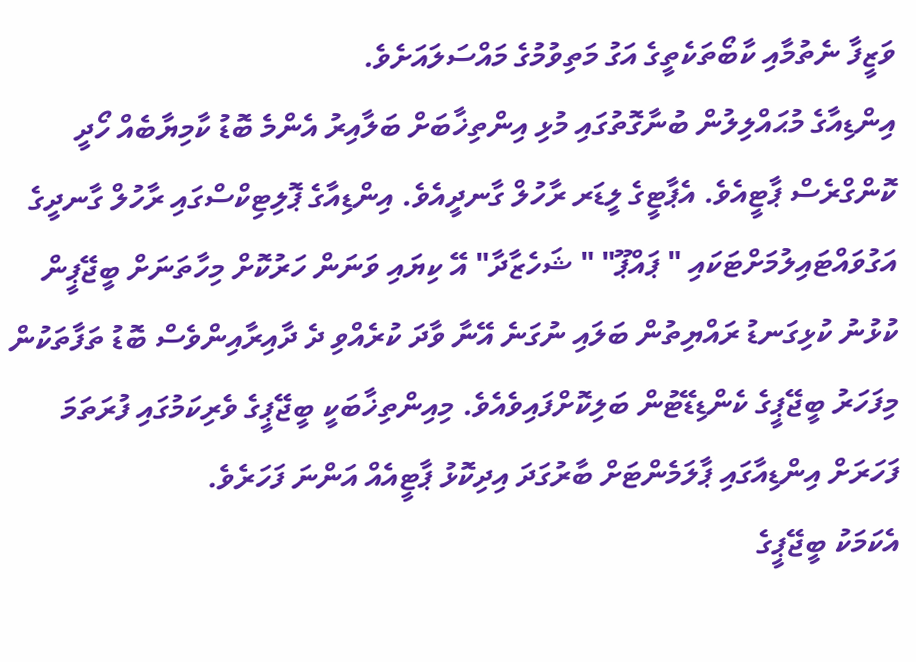ވަޒީފާ ނެތުމާއި ކާބޯތަކެތީގެ އަގު މަތިވުމުގެ މައްސަލައަށެވެ.
އިންޑިއާގެ މުޙައްލިލުން ބުނާގޮތުގައި މުޅި އިންތިޚާބަށް ބަލާއިރު އެންމެ ބޮޑު ކާމިޔާބެއް ހޯދީ ކޮންގްރެސް ޕާޓީއެވެ. އެޕާޓީގެ ލީޑަރ ރާހުލް ގާނދީއެވެ. އިންޑިއާގެ ޕޮލިޓިކްސްގައި ރާހުލް ގާނދީގެ އަގުވައްޓައިލުމަށްޓަކައި " ޕައްޕޫ" " ޝަހެޒާދާ" އޭ ކިޔައި ވަނަން ހަރުކޮށް މިހާތަނަށް ބީޖޭޕީން ކުޅުނު ކުޅިގަނޑު ރައްޔިތުން ބަލައި ނުގަނެ އޭނާ ވާދަ ކުރެއްވި ދެ ދާއިރާއިންވެސް ބޮޑު ތަފާތަކުން މިފަހަރު ބީޖޭޕީގެ ކެންޑިޑޭޓުން ބަލިކޮށްފައިވެއެވެ. މިއިންތިޚާބަކީ ބީޖޭޕީގެ ވެރިކަމުގައި ފުރަތަމަ ފަހަރަށް އިންޑިއާގައި ޕާލަމެންޓަށް ބާރުގަދަ އިދިކޮޅު ޕާޓީއެއް އަންނަ ފަހަރެވެ.
އެކަމަކު ބީޖޭޕީގެ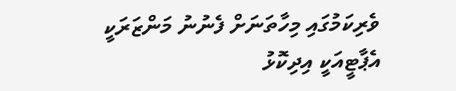ވެރިކަމުގައި މިހާތަނަށް ފެނުނު މަންޒަރަކީ އެޕާޓީއަކީ އިދިކޮޅު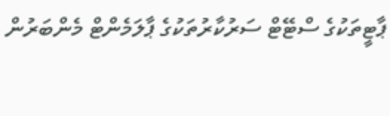ޕާޓީތަކުގެ ސްޓޭޓް ސަރުކާރުތަކުގެ ޕާލަމެންޓް މެންބަރުން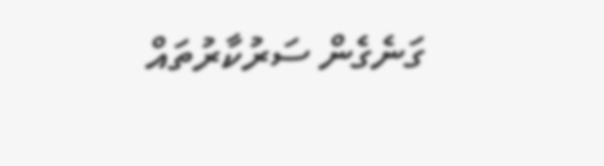ގަނެގެން ސަރުކާރުތައް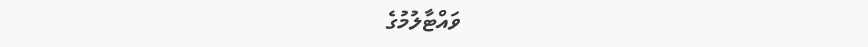ވައްޓާލުމުގެ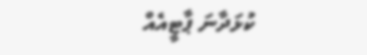ކުޅަދާނަ ޕާޓީއެއް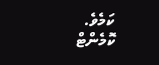ކަމެވެ.
ކޮމެންޓް